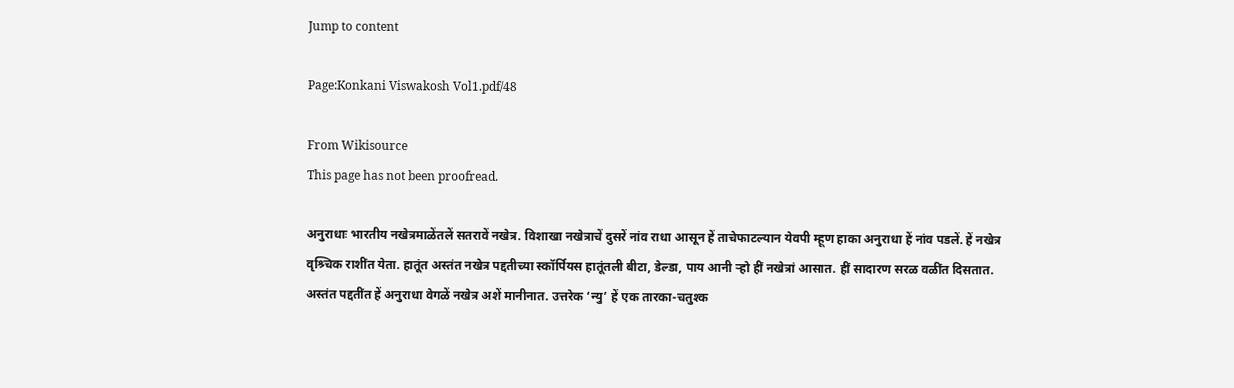Jump to content

Page:Konkani Viswakosh Vol1.pdf/48

From Wikisource
This page has not been proofread.

अनुराधाः भारतीय नखेत्रमाळेंतलें सतरावें नखेत्र. विशाखा नखेत्राचें दुसरें नांव राधा आसून हें ताचेफाटल्यान येवपी म्हूण हाका अनुराधा हें नांव पडलें. हें नखेत्र वृश्र्चिक राशींत येता. हातूंत अस्तंत नखेत्र पद्दतीच्या स्कॉर्पियस हातूंतली बीटा, डेल्डा, पाय आनी ऱ्हो हीं नखेत्रां आसात. हीं सादारण सरळ वळींत दिसतात. अस्तंत पद्दतींत हें अनुराधा वेगळें नखेत्र अशें मानीनात. उत्तरेक ‘न्यु’ हें एक तारका-चतुश्क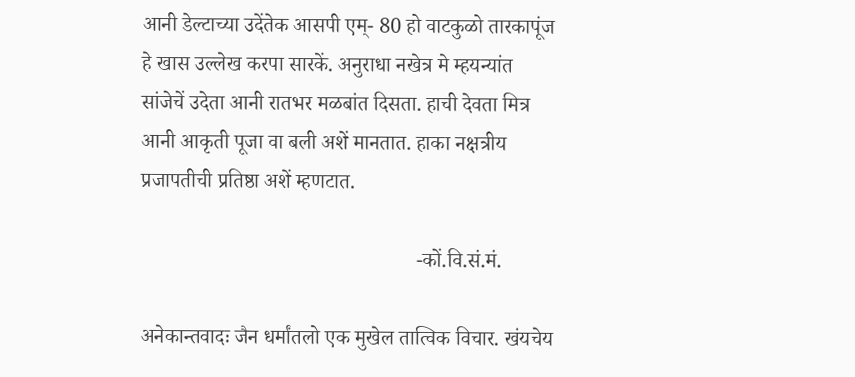आनी डेल्टाच्या उदेंतेक आसपी एम्- 80 हो वाटकुळो तारकापूंज हे खास उल्लेख करपा सारकें. अनुराधा नखेत्र मे म्हयन्यांत सांजेचें उदेता आनी रातभर मळबांत दिसता. हाची देवता मित्र आनी आकृती पूजा वा बली अशें मानतात. हाका नक्षत्रीय प्रजापतीची प्रतिष्ठा अशें म्हणटात.

                                                     -कों.वि.सं.मं.

अनेकान्तवादः जैन धर्मांतलो एक मुखेल तात्विक विचार. खंयचेय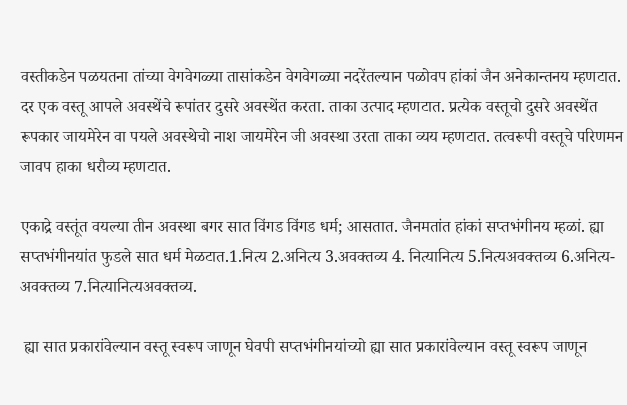वस्तीकडेन पळयतना तांच्या वेगवेगळ्या तासांकडेन वेगवेगळ्या नदरेंतल्यान पळोवप हांकां जैन अनेकान्तनय म्हणटात. दर एक वस्तू आपले अवस्थेंचे रूपांतर दुसरे अवस्थेंत करता. ताका उत्पाद म्हणटात. प्रत्येक वस्तूचो दुसरे अवस्थेंत रूपकार जायमेरेन वा पयले अवस्थेचो नाश जायमेरेन जी अवस्था उरता ताका व्यय म्हणटात. तत्वरूपी वस्तूचे परिणमन जावप हाका धरौव्य म्हणटात.

एकाद्रे वस्तूंत वयल्या तीन अवस्था बगर सात विंगड विंगड धर्म; आसतात. जैनमतांत हांकां सप्तभंगीनय म्हळां. ह्या सप्तभंगीनयांत फुडले सात धर्म मेळटात.1.नित्य 2.अनित्य 3.अवक्तव्य 4. नित्यानित्य 5.नित्यअवक्तव्य 6.अनित्य-अवक्तव्य 7.नित्यानित्यअवक्तव्य.

 ह्या सात प्रकारांवेल्यान वस्तू स्वरूप जाणून घेवपी सप्तभंगीनयांच्यो ह्या सात प्रकारांवेल्यान वस्तू स्वरूप जाणून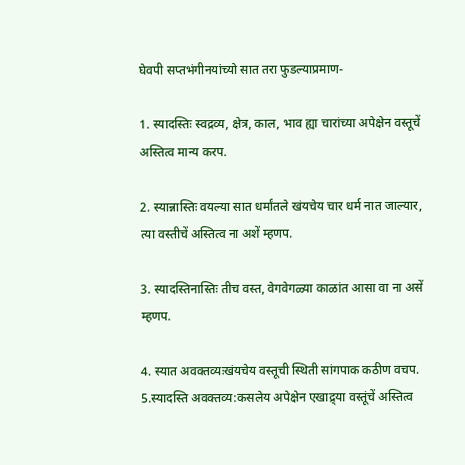घेवपी सप्तभंगीनयांच्यो सात तरा फुडल्याप्रमाण-

1. स्यादस्तिः स्वद्रव्य, क्षेत्र, काल, भाव ह्या चारांच्या अपेक्षेन वस्तूचें अस्तित्व मान्य करप.

2. स्यान्नास्तिः वयल्या सात धर्मांतले खंयचेय चार धर्म नात जाल्यार, त्या वस्तीचें अस्तित्व ना अशें म्हणप.

3. स्यादस्तिनास्तिः तीच वस्त, वेगवेगळ्या काळांत आसा वा ना असें म्हणप.

4. स्यात अवक्तव्यःखंयचेय वस्तूची स्थिती सांगपाक कठीण वचप. 5.स्यादस्ति अवक्तव्य:कसलेय अपेक्षेन एखाद्र्या वस्तूंचें अस्तित्व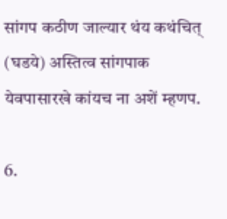सांगप कठीण जाल्यार थंय कथंचित् (घडये) अस्तित्व सांगपाक येवपासारखे कांयच ना अशें म्हणप.

6.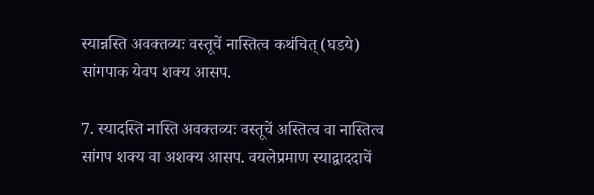स्यान्नस्ति अवक्तव्यः वस्तूचें नास्तित्व कथंचित् (घडये) सांगपाक येवप शक्य आसप.

7. स्यादस्ति नास्ति अवक्तव्यः वस्तूचें अस्तित्व वा नास्तित्व सांगप शक्य वा अशक्य आसप. वयलेप्रमाण स्याद्वाददाचें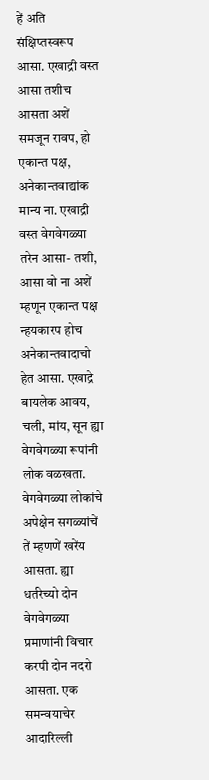हें अति संक्षिप्तस्वरूप आसा. एखाद्री वस्त आसा तशीच आसता अशें समजून रावप, हो एकान्त पक्ष, अनेकान्तवाद्यांक मान्य ना. एखाद्री वस्त वेगवेगळ्या तरेन आसा- तशी, आसा वो ना अशें म्हणून एकान्त पक्ष न्हयकारप होच अनेकान्तवादाचो हेत आसा. एखाद्रे बायलेक आवय, चली, मांय, सून ह्या वेगवेगळ्या रूपांनी लोक वळखता. वेगवेगळ्या लोकांचे अपेक्षेन सगळ्यांचें तें म्हणणें खरेंय आसता. ह्या धर्तरेच्यो दोन वेगवेगळ्या प्रमाणांनी विचार करपी दोन नदरो आसता. एक समन्वयाचेर आदारिल्ली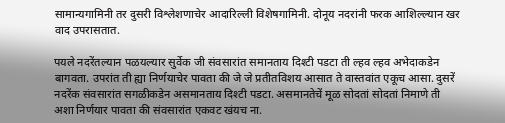सामान्यगामिनी तर दुसरी विश्लेशणाचेर आदारिल्ली विशेषगामिनी. दोनूय नदरांनी फरक आशिल्ल्यान खर वाद उपरासतात.

पयले नदरेंतल्यान पळयल्यार सुर्वेक जी संवसारांत समानताय दिश्टी पडटा ती ल्हव ल्हव अभेदाकडेन बागवता. उपरांत ती ह्या निर्णयाचेर पावता की जे जे प्रतीतविशय आसात ते वास्तवांत एकूच आसा. दुसरें नदरेंक संवसारांत सगळीकडेन असमानताय दिश्टी पडटा. असमानतेचें मूळ सोदतां सोदतां निमाणे ती अशा निर्णयार पावता की संवसारांत एकवट खंयच ना.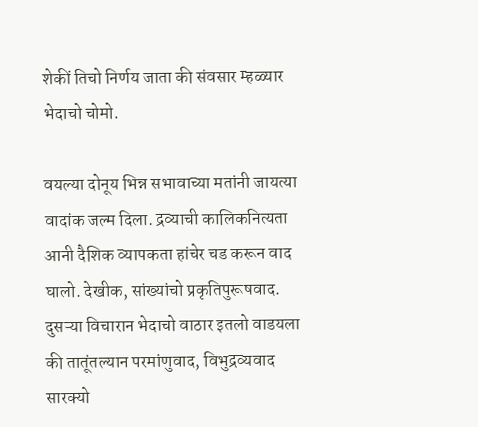शेकीं तिचो निर्णय जाता की संवसार म्हळ्यार भेदाचो चोमो.

वयल्या दोनूय भिन्न सभावाच्या मतांनी जायत्या वादांक जल्म दिला. द्रव्याची कालिकनित्यता आनी दैशिक व्यापकता हांचेर चड करून वाद घालो. देखीक, सांख्यांचो प्रकृतिपुरूषवाद. दुसऱ्या विचारान भेदाचो वाठार इतलो वाडयला की तातूंतल्यान परमांणुवाद, विभुद्रव्यवाद सारक्यो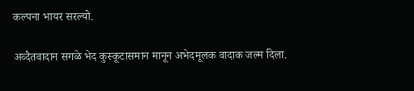कल्पना भायर सरल्यो.

अव्दैतवादान सगळे भेद कुस्कूटासमान मानून अभेदमूलक वादाक जल्म दिला.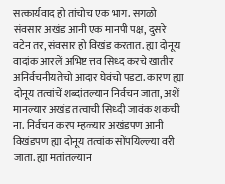सत्कार्यवाद हो तांचोच एक भाग. सगळो संवसार अखंड आनी एक मानपी पक्ष, दुसरे वटेन तर, संवसार हो विखंड करतात. ह्या दोनूय वादांक आरलें अभिष्ट त्तव सिध्द करचे खातीर अनिर्वचनीयतेचो आदार घेवंचो पडटा. कारण ह्या दोनूय तत्वांचें शब्दांतल्यान निर्वचन जाता, अशें मानल्यार अखंड तत्वाची सिध्दी जावंक शकची ना. निर्वचन करप म्हळ्यार अखंडपण आनी विखंडपण ह्या दोनूय तत्वांक सोंपयिल्ल्या वरी जाता. ह्या मतांतल्यान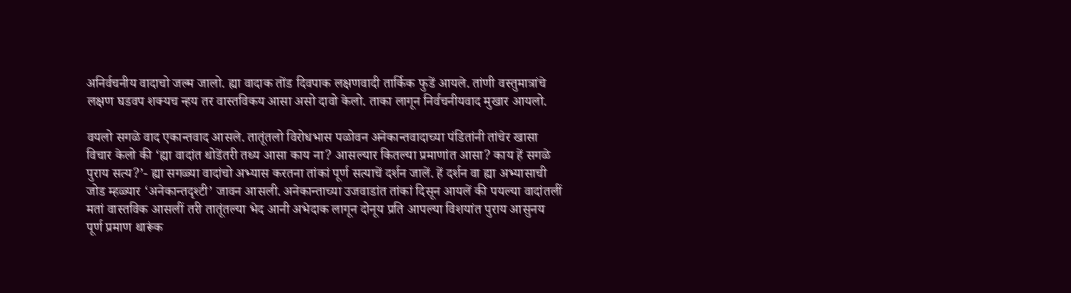अनिर्वचनीय वादाचो जल्म जालो. ह्या वादाक तोंड दिवपाक लक्षणवादी तार्किक फुडें आयले. तांणी वस्तुमात्रांचे लक्षण घडवप शक्यच न्हय तर वास्तविकय आसा असो दावो केलो. ताका लागून निर्वचनीयवाद मुखार आयलो.

वयलो सगळे वाद एकान्तवाद आसले. तातूंतलो विरोधभास पळोवन अनेकान्तवादाच्या पंडितांनी तांचेर खासा विचार केलो की ‘ह्या वादांत थोडेंतरी तथ्य आसा काय ना? आसल्यार कितल्या प्रमाणांत आसा? काय हें सगळे पुराय सत्य?’- ह्या सगळ्या वादांचो अभ्यास करतना तांकां पूर्ण सत्याचें दर्शन जालें. हें दर्शन वा ह्या अभ्यासाची जोड म्हळ्यार ‘अनेकान्तदृश्टी’ जावन आसली. अनेकान्ताच्या उजवाडांत तांकां दिसून आयलें की पयल्या वादांतलीं मतां वास्तविक आसलीं तरी तातूंतल्या भेद आनी अभेदाक लागून दोनूय प्रति आपल्या विशयांत पुराय आसुनय पूर्ण प्रमाण थारूंक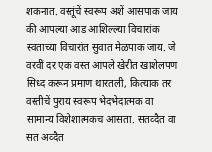शकनात. वस्तूंचें स्वरूप अशें आसपाक जाय की आपल्या आड आशिल्ल्या विचारांक स्वताच्या विचारांत सुवात मेळपाक जाय. जे वरवीं दर एक वस्त आपले खेरीत खाशेलपण सिध्द करून प्रमाण थारतली, कित्याक तर वस्तीचें पुराय स्वरूप भेदभेदात्मक वा सामान्य विशेशात्मकच आसता. सतव्दैत वा सत अव्दैत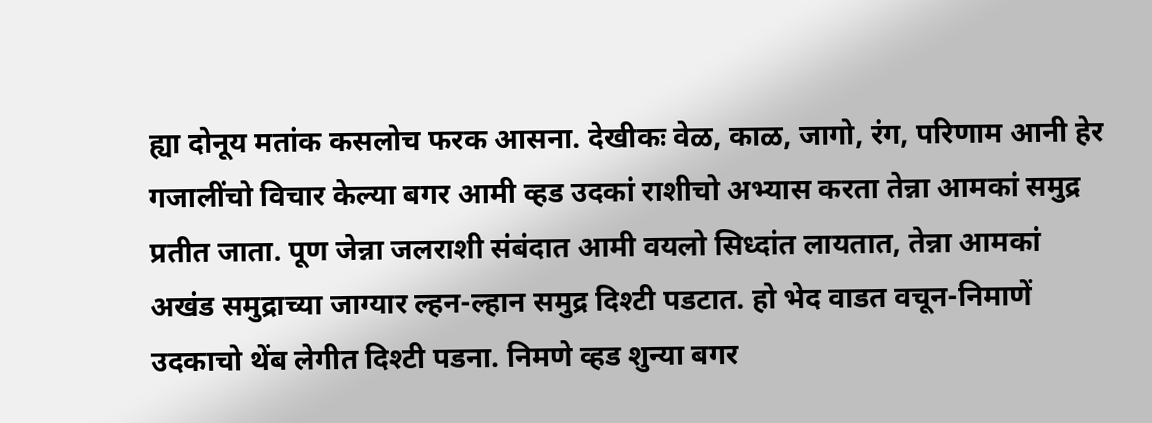ह्या दोनूय मतांक कसलोच फरक आसना. देखीकः वेळ, काळ, जागो, रंग, परिणाम आनी हेर गजालींचो विचार केल्या बगर आमी व्हड उदकां राशीचो अभ्यास करता तेन्ना आमकां समुद्र प्रतीत जाता. पूण जेन्ना जलराशी संबंदात आमी वयलो सिध्दांत लायतात, तेन्ना आमकां अखंड समुद्राच्या जाग्यार ल्हन-ल्हान समुद्र दिश्टी पडटात. हो भेद वाडत वचून-निमाणें उदकाचो थेंब लेगीत दिश्टी पडना. निमणे व्हड शुन्या बगर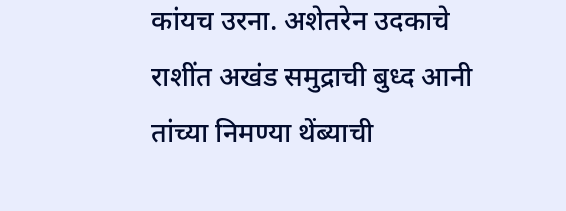कांयच उरना. अशेतरेन उदकाचे राशींत अखंड समुद्राची बुध्द आनी तांच्या निमण्या थेंब्याची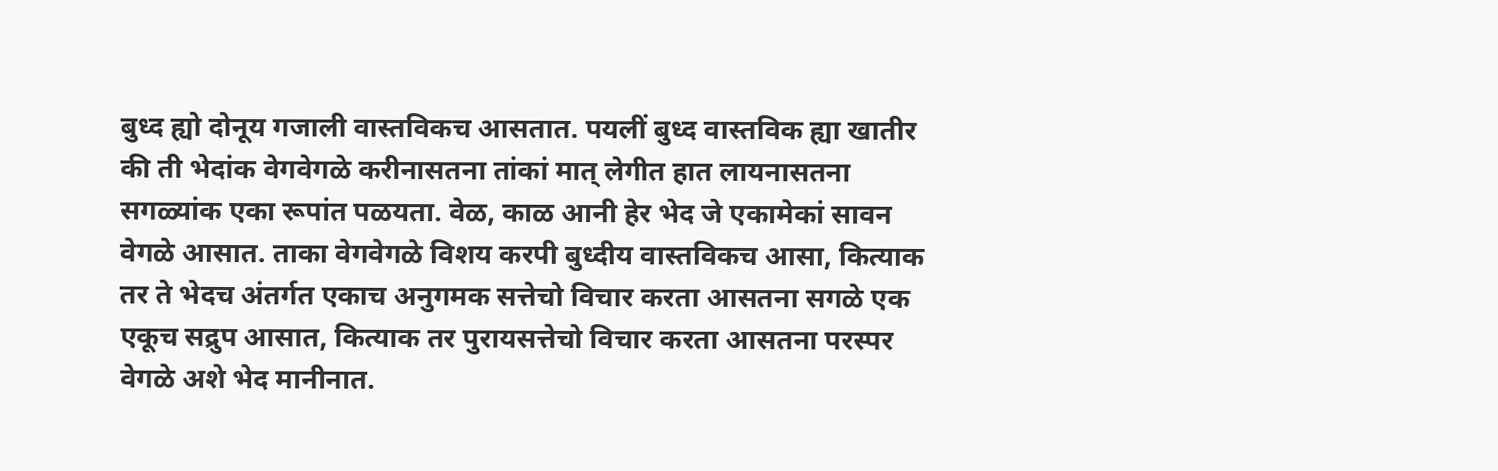बुध्द ह्यो दोनूय गजाली वास्तविकच आसतात. पयलीं बुध्द वास्तविक ह्या खातीर की ती भेदांक वेगवेगळे करीनासतना तांकां मात् लेगीत हात लायनासतना सगळ्यांक एका रूपांत पळयता. वेळ, काळ आनी हेर भेद जे एकामेकां सावन वेगळे आसात. ताका वेगवेगळे विशय करपी बुध्दीय वास्तविकच आसा, कित्याक तर ते भेदच अंतर्गत एकाच अनुगमक सत्तेचो विचार करता आसतना सगळे एक एकूच सद्रुप आसात, कित्याक तर पुरायसत्तेचो विचार करता आसतना परस्पर वेगळे अशे भेद मानीनात.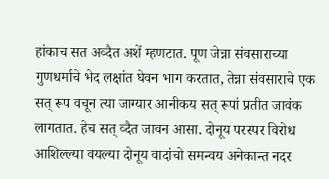हांकाच सत अव्दैत अशें म्हणटात. पूण जेन्ना संवसाराच्या गुणधर्माचे भेद लक्षांत घेवन भाग करतात, तेन्ना संवसाराचे एक सत् रूप वचून त्या जाग्यार आनीकय सत् रूपां प्रतीत जावंक लागतात. हेच सत् व्दैत जावन आसा. दोनूय परस्पर विरोध आशिल्ल्या वयल्या दोनूय वादांचो समन्वय अनेकान्त नदर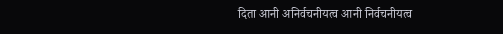दिता आनी अनिर्वचनीयत्व आनी निर्वचनीयत्व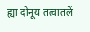ह्या दोनूय तत्वातलें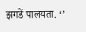झगडें पालयता. ‘’